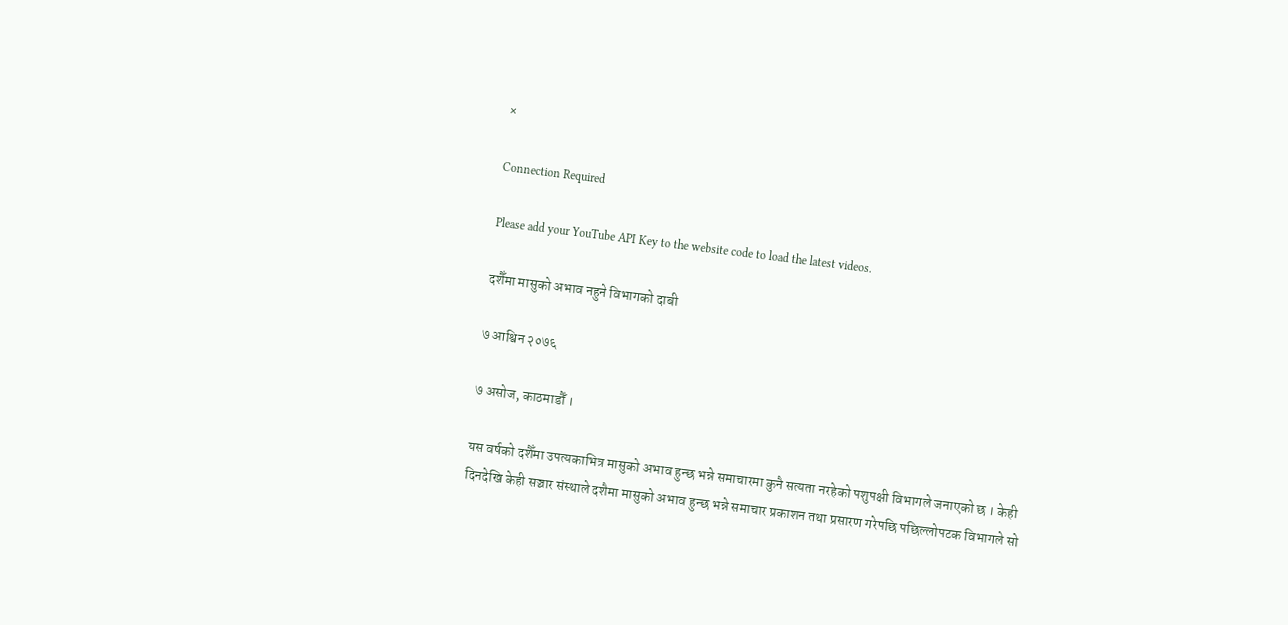×

Connection Required

Please add your YouTube API Key to the website code to load the latest videos.

दशैँमा मासुको अभाव नहुने विभागको दाबी

७ आश्विन २०७६

७ असोज, काठमाडौँ ।

यस वर्षको दशैँमा उपत्यकाभित्र मासुको अभाव हुन्छ भन्ने समाचारमा कुनै सत्यता नरहेको पशुपक्षी विभागले जनाएको छ । केही दिनदेखि केही सञ्चार संस्थाले दशैमा मासुको अभाव हुन्छ भन्ने समाचार प्रकाशन तथा प्रसारण गरेपछि पछिल्लोपटक विभागले सो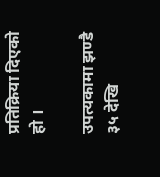प्रतिक्रिया दिएको हो ।

उपत्यकामा झण्डै ३५ देखि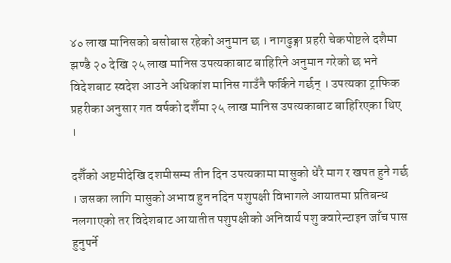४० लाख मानिसको बसोबास रहेको अनुमान छ । नागढुङ्गा प्रहरी चेकपोष्टले दशैमा झण्डै २० देखि २५ लाख मानिस उपत्यकाबाट बाहिरिने अनुमान गरेको छ भने विदेशबाट स्वदेश आउने अधिकांश मानिस गाउँनै फर्किने गर्छन् । उपत्यका ट्राफिक प्रहरीका अनुसार गत वर्षको दशैँमा २५ लाख मानिस उपत्यकाबाट बाहिरिएका थिए ।

दशैँको अष्टमीदेखि दशमीसम्म तीन दिन उपत्यकामा मासुको धेरै माग र खपत हुने गर्छ । जसका लागि मासुको अभाव हुन नदिन पशुपक्षी विभागले आयातमा प्रतिबन्ध नलगाएको तर विदेशबाट आयातीत पशुपक्षीको अनिवार्य पशु क्वारेन्टाइन जाँच पास हुनुपर्ने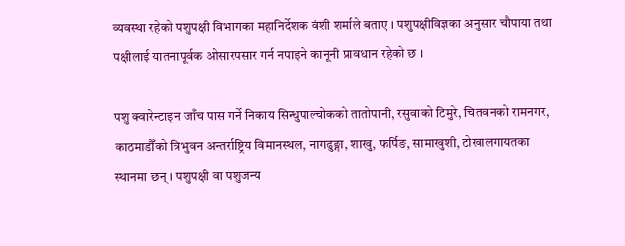व्यवस्था रहेको पशुपक्षी विभागका महानिर्देशक वंशी शर्माले बताए । पशुपक्षीविज्ञका अनुसार चौपाया तथा पक्षीलाई यातनापूर्वक ओसारपसार गर्न नपाइने कानूनी प्रावधान रहेको छ ।

पशु क्वारेन्टाइन जाँच पास गर्ने निकाय सिन्धुपाल्चोकको तातोपानी, रसुवाको टिमुरे, चितवनको रामनगर, काठमाडौँको त्रिभुवन अन्तर्राष्ट्रिय विमानस्थल, नागढुङ्गा, शाखु, फर्पिङ, सामाखुशी, टोखालगायतका स्थानमा छन् । पशुपक्षी वा पशुजन्य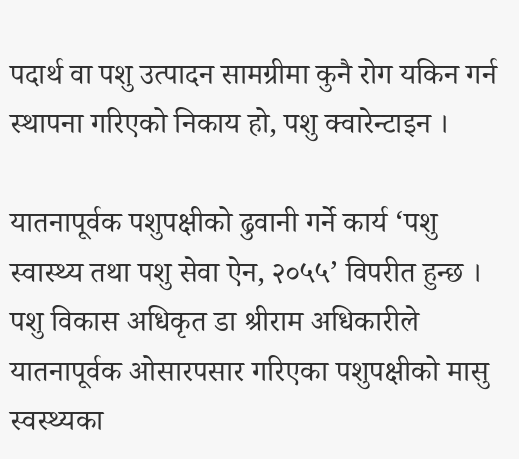पदार्थ वा पशु उत्पादन सामग्रीमा कुनै रोग यकिन गर्न स्थापना गरिएको निकाय हो, पशु क्वारेन्टाइन ।

यातनापूर्वक पशुपक्षीको ढुवानी गर्ने कार्य ‘पशु स्वास्थ्य तथा पशु सेवा ऐन, २०५५’ विपरीत हुन्छ । पशु विकास अधिकृत डा श्रीराम अधिकारीले यातनापूर्वक ओसारपसार गरिएका पशुपक्षीको मासु स्वस्थ्यका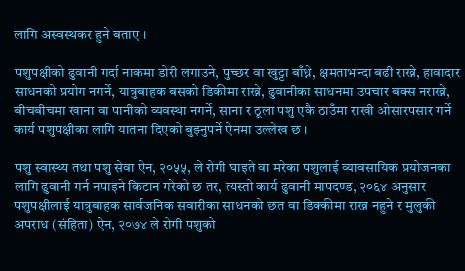लागि अस्वस्थकर हुने बताए ।

पशुपक्षीको ढुवानी गर्दा नाकमा डोरी लगाउने, पुच्छर वा खुट्टा बाँध्ने, क्षमताभन्दा बढी राख्ने, हावादार साधनको प्रयोग नगर्ने, यात्रुबाहक बसको डिकीमा राख्ने, ढुवानीका साधनमा उपचार बक्स नराख्ने, बीचबीचमा खाना वा पानीको व्यवस्था नगर्ने, साना र ठूला पशु एकै ठाउँमा राखी ओसारपसार गर्ने कार्य पशुपक्षीका लागि यातना दिएको बुझ्नुपर्ने ऐनमा उल्लेख छ ।

पशु स्वास्थ्य तथा पशु सेवा ऐन, २०५५, ले रोगी घाइते वा मरेका पशुलाई व्यावसायिक प्रयोजनका लागि ढुवानी गर्न नपाइने किटान गरेको छ तर, त्यस्तो कार्य ढुवानी मापदण्ड, २०६४ अनुसार पशुपक्षीलाई यात्रुबाहक सार्वजनिक सवारीका साधनको छत वा डिक्कीमा राख्न नहुने र मुलुकी अपराध (संहिता) ऐन, २०७४ ले रोगी पशुको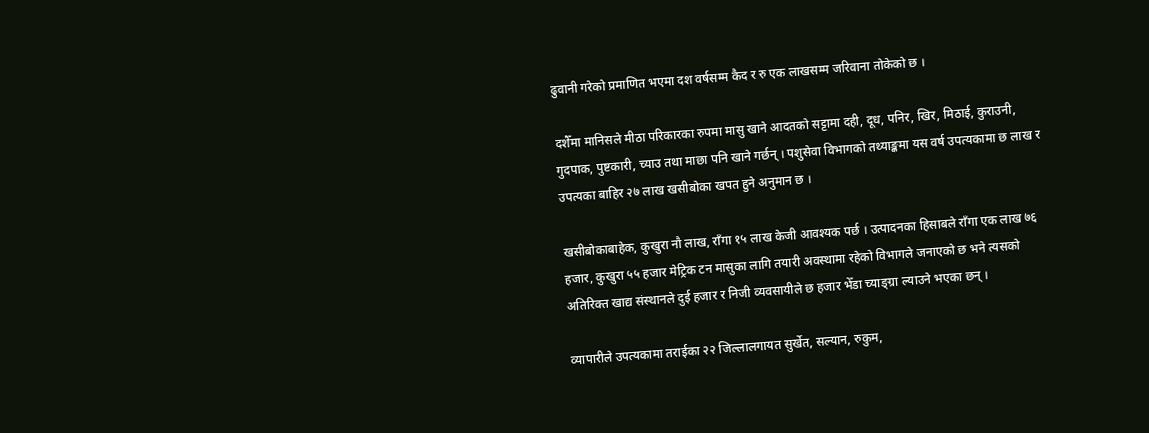ढुवानी गरेको प्रमाणित भएमा दश वर्षसम्म कैद र रु एक लाखसम्म जरिवाना तोकेको छ ।

दशैँमा मानिसले मीठा परिकारका रुपमा मासु खाने आदतको सट्टामा दही, दूध, पनिर, खिर, मिठाई, कुराउनी, गुदपाक, पुष्टकारी, च्याउ तथा माछा पनि खाने गर्छन् । पशुसेवा विभागको तथ्याङ्कमा यस वर्ष उपत्यकामा छ लाख र उपत्यका बाहिर २७ लाख खसीबोका खपत हुने अनुमान छ ।

खसीबोकाबाहेक, कुखुरा नौ लाख, राँगा १५ लाख केजी आवश्यक पर्छ । उत्पादनका हिसाबले राँगा एक लाख ७६ हजार, कुखुरा ५५ हजार मेट्रिक टन मासुका लागि तयारी अवस्थामा रहेको विभागले जनाएको छ भने त्यसको अतिरिक्त खाद्य संस्थानले दुई हजार र निजी व्यवसायीले छ हजार भेँडा च्याङ्ग्रा ल्याउने भएका छन् ।

व्यापारीले उपत्यकामा तराईका २२ जिल्लालगायत सुर्खेत, सल्यान, रुकुम,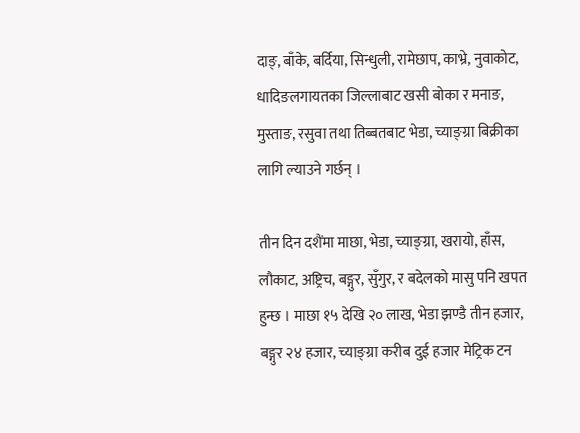दाङ्, बाँके, बर्दिया, सिन्धुली, रामेछाप, काभ्रे, नुवाकोट, धादिङलगायतका जिल्लाबाट खसी बोका र मनाङ, मुस्ताङ, रसुवा तथा तिब्बतबाट भेडा, च्याङ्ग्रा बिक्रीका लागि ल्याउने गर्छन् ।

तीन दिन दशैंमा माछा, भेडा, च्याङ्ग्रा, खरायो, हाँस, लौकाट, अष्ट्रिच, बङ्गुर, सुँगुर, र बदेलको मासु पनि खपत हुन्छ । माछा १५ देखि २० लाख, भेडा झण्डै तीन हजार, बङ्गुर २४ हजार, च्याङ्ग्रा करीब दुई हजार मेट्रिक टन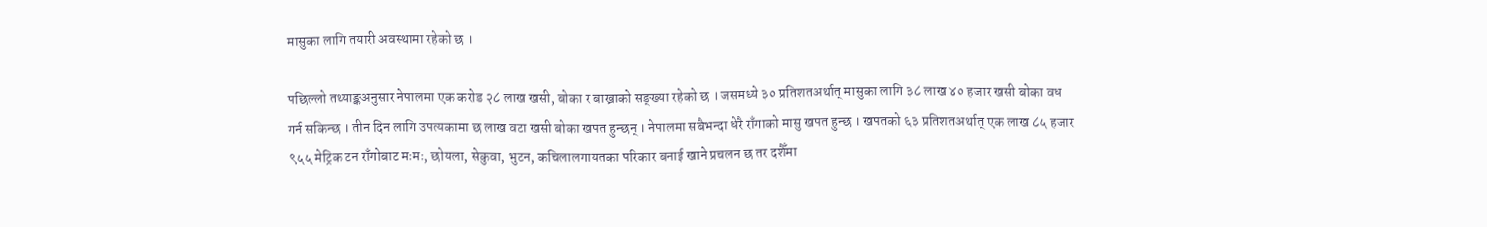मासुका लागि तयारी अवस्थामा रहेको छ ।

पछिल्लो तथ्याङ्कअनुसार नेपालमा एक करोड २८ लाख खसी, बोका र बाख्राको सङ्ख्या रहेको छ । जसमध्ये ३० प्रतिशतअर्थात् मासुका लागि ३८ लाख ४० हजार खसी बोका वध गर्न सकिन्छ । तीन दिन लागि उपत्यकामा छ लाख वटा खसी बोका खपत हुन्छन् । नेपालमा सबैभन्दा धेरै राँगाको मासु खपत हुन्छ । खपतको ६३ प्रतिशतअर्थात् एक लाख ८५ हजार ९५५ मेट्रिक टन राँगोबाट मःमः, छोयला, सेकुवा, भुटन, कचिलालगायतका परिकार बनाई खाने प्रचलन छ तर दशैँमा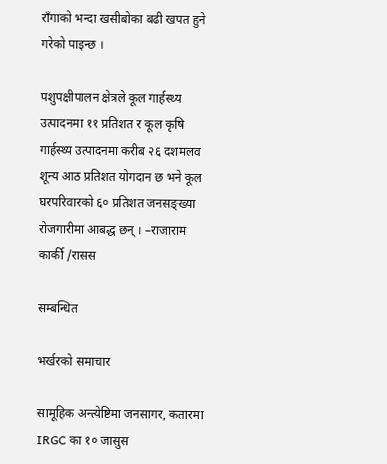राँगाको भन्दा खसीबोका बढी खपत हुने गरेको पाइन्छ ।

पशुपक्षीपालन क्षेत्रले कूल गार्हस्थ्य उत्पादनमा ११ प्रतिशत र कूल कृषि गार्हस्थ्य उत्पादनमा करीब २६ दशमलव शून्य आठ प्रतिशत योगदान छ भने कूल घरपरिवारको ६० प्रतिशत जनसङ्ख्या रोजगारीमा आबद्ध छन् । –राजाराम कार्की /रासस

सम्बन्धित

भर्खरको समाचार

सामूहिक अन्त्येष्टिमा जनसागर, कतारमा IRGC का १० जासुस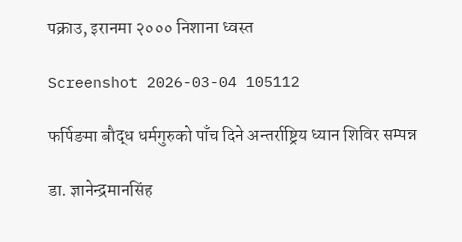पक्राउ, इरानमा २००० निशाना ध्वस्त

Screenshot 2026-03-04 105112

फर्पिङमा बौद्ध धर्मगुरुको पाँच दिने अन्तर्राष्ट्रिय ध्यान शिविर सम्पन्न

डा. ज्ञानेन्द्रमानसिंह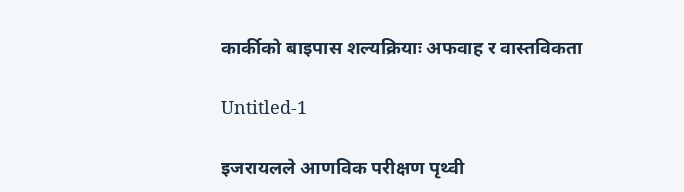कार्कीको बाइपास शल्यक्रियाः अफवाह र वास्तविकता

Untitled-1

इजरायलले आणविक परीक्षण पृथ्वी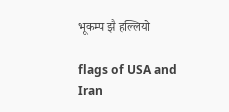भूकम्प झै हल्लियो

flags of USA and Iran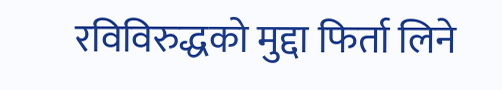रविविरुद्धको मुद्दा फिर्ता लिने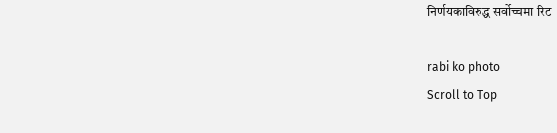निर्णयकाविरुद्ध सर्वोच्चमा रिट

rabi ko photo
Scroll to Top